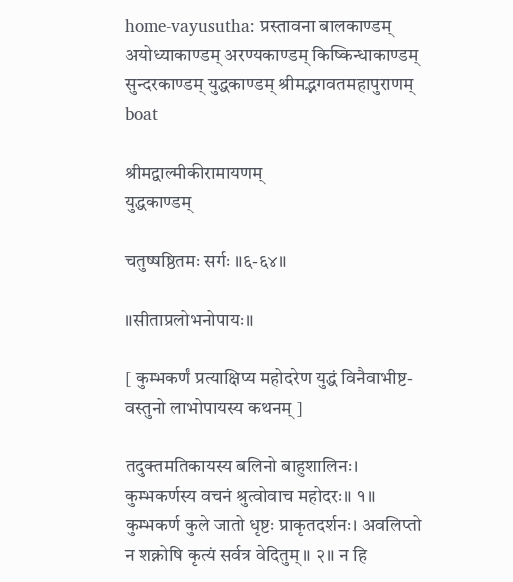home-vayusutha: प्रस्तावना बालकाण्डम् अयोध्याकाण्डम् अरण्यकाण्डम् किष्किन्धाकाण्डम् सुन्दरकाण्डम् युद्धकाण्डम् श्रीमद्भगवतमहापुराणम्
boat

श्रीमद्वाल्मीकीरामायणम्
युद्धकाण्डम्

चतुष्षष्ठितमः सर्गः ॥६-६४॥

॥सीताप्रलोभनोपायः॥

[ कुम्भकर्णं प्रत्याक्षिप्य महोदरेण युद्धं विनैवाभीष्ट-वस्तुनो लाभोपायस्य कथनम् ]

तदुक्तमतिकायस्य बलिनो बाहुशालिनः। कुम्भकर्णस्य वचनं श्रुत्वोवाच महोदरः॥ १॥ कुम्भकर्ण कुले जातो धृष्टः प्राकृतदर्शनः। अवलिप्तो न शक्नोषि कृत्यं सर्वत्र वेदितुम्॥ २॥ न हि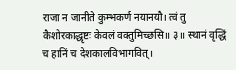राजा न जानीते कुम्भकर्ण नयानयौ। त्वं तु कैशोरकाद्धृष्टः केवलं वक्तुमिच्छसि॥ ३॥ स्थानं वृद्धिं च हानिं च देशकालविभागवित्।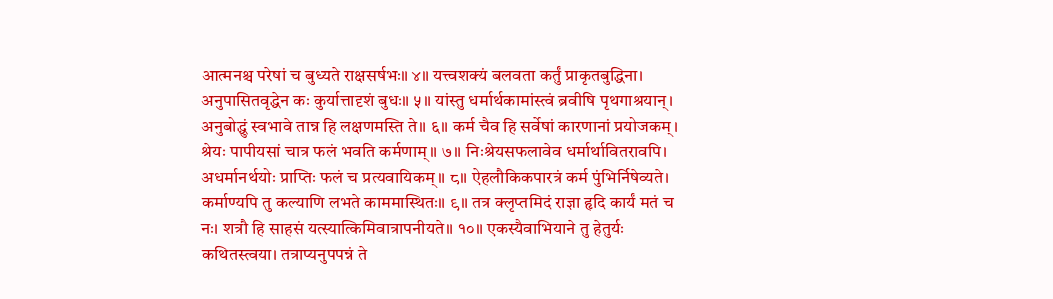आत्मनश्च परेषां च बुध्यते राक्षसर्षभः॥ ४॥ यत्त्वशक्यं बलवता कर्तुं प्राकृतबुद्धिना। अनुपासितवृद्धेन कः कुर्यात्तादृशं बुधः॥ ५॥ यांस्तु धर्मार्थकामांस्त्वं ब्रवीषि पृथगाश्रयान्। अनुबोद्धुं स्वभावे तान्न हि लक्षणमस्ति ते॥ ६॥ कर्म चैव हि सर्वेषां कारणानां प्रयोजकम्। श्रेयः पापीयसां चात्र फलं भवति कर्मणाम्॥ ७॥ निःश्रेयसफलावेव धर्मार्थावितरावपि। अधर्मानर्थयोः प्राप्तिः फलं च प्रत्यवायिकम्॥ ८॥ ऐहलौकिकपारत्रं कर्म पुंभिर्निषेव्यते। कर्माण्यपि तु कल्याणि लभते काममास्थितः॥ ९॥ तत्र क्लृप्तमिदं राज्ञा हृदि कार्यं मतं च नः। शत्रौ हि साहसं यत्स्यात्किमिवात्रापनीयते॥ १०॥ एकस्यैवाभियाने तु हेतुर्यः कथितस्त्वया। तत्राप्यनुपपन्नं ते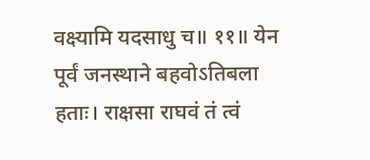वक्ष्यामि यदसाधु च॥ ११॥ येन पूर्वं जनस्थाने बहवोऽतिबला हताः। राक्षसा राघवं तं त्वं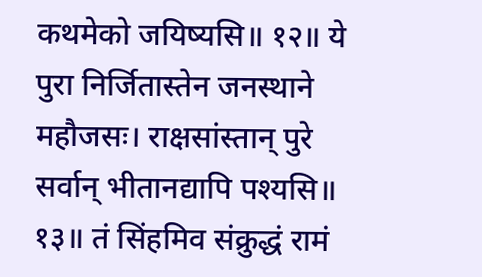कथमेको जयिष्यसि॥ १२॥ ये पुरा निर्जितास्तेन जनस्थाने महौजसः। राक्षसांस्तान् पुरे सर्वान् भीतानद्यापि पश्यसि॥ १३॥ तं सिंहमिव संक्रुद्धं रामं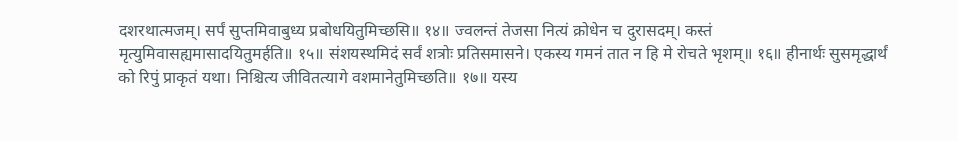दशरथात्मजम्। सर्पं सुप्तमिवाबुध्य प्रबोधयितुमिच्छसि॥ १४॥ ज्वलन्तं तेजसा नित्यं क्रोधेन च दुरासदम्। कस्तं मृत्युमिवासह्यमासादयितुमर्हति॥ १५॥ संशयस्थमिदं सर्वं शत्रोः प्रतिसमासने। एकस्य गमनं तात न हि मे रोचते भृशम्॥ १६॥ हीनार्थः सुसमृद्धार्थं को रिपुं प्राकृतं यथा। निश्चित्य जीवितत्यागे वशमानेतुमिच्छति॥ १७॥ यस्य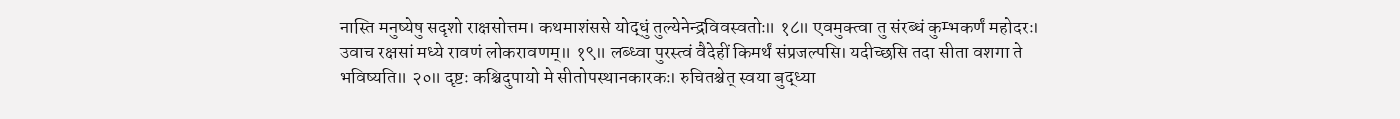नास्ति मनुष्येषु सदृशो राक्षसोत्तम। कथमाशंससे योद्धुं तुल्येनेन्द्रविवस्वतोः॥ १८॥ एवमुक्त्वा तु संरब्धं कुम्भकर्णं महोदरः। उवाच रक्षसां मध्ये रावणं लोकरावणम्॥ १९॥ लब्ध्वा पुरस्त्वं वैदेहीं किमर्थं संप्रजल्पसि। यदीच्छसि तदा सीता वशगा ते भविष्यति॥ २०॥ दृष्टः कश्चिदुपायो मे सीतोपस्थानकारकः। रुचितश्चेत् स्वया बुद्ध्या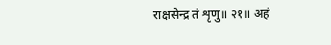राक्षसेन्द्र तं शृणु॥ २१॥ अहं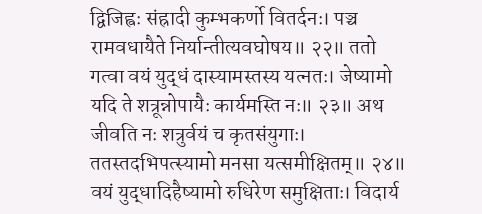द्विजिह्वः संह्रादी कुम्भकर्णो वितर्दनः। पञ्च रामवधायैते निर्यान्तीत्यवघोषय॥ २२॥ ततो गत्वा वयं युद्धं दास्यामस्तस्य यत्नतः। जेष्यामो यदि ते शत्रून्नोपायैः कार्यमस्ति नः॥ २३॥ अथ जीवति नः शत्रुर्वयं च कृतसंयुगाः। ततस्तदभिपत्स्यामो मनसा यत्समीक्षितम्॥ २४॥ वयं युद्धादिहैष्यामो रुधिरेण समुक्षिताः। विदार्य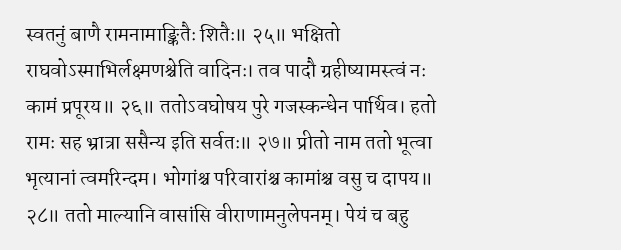स्वतनुं बाणै रामनामाङ्कितैः शितैः॥ २५॥ भक्षितो राघवोऽस्माभिर्लक्ष्मणश्चेति वादिनः। तव पादौ ग्रहीष्यामस्त्वं नः कामं प्रपूरय॥ २६॥ ततोऽवघोषय पुरे गजस्कन्धेन पार्थिव। हतो रामः सह भ्रात्रा ससैन्य इति सर्वतः॥ २७॥ प्रीतो नाम ततो भूत्वा भृत्यानां त्वमरिन्दम। भोगांश्च परिवारांश्च कामांश्च वसु च दापय॥ २८॥ ततो माल्यानि वासांसि वीराणामनुलेपनम्। पेयं च बहु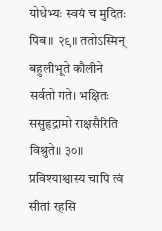योधेभ्यः स्वयं च मुदितः पिब॥ २९॥ ततोऽस्मिन् बहुलीभूते कौलीने सर्वतो गते। भक्षितः ससुहृद्रामो राक्षसैरिति विश्रुते॥ ३०॥ प्रविश्याश्वास्य चापि त्वं सीतां रहसि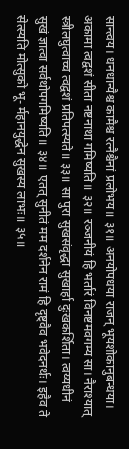सान्त्वय। धनधान्यैश्च कामैश्च रत्नैश्चैनां प्रलोभय॥ ३१॥ अनयोपधया राजन् भूयशोकानुबन्धया। अकामा त्वद्वशं सीता नष्टनाथा गमिष्यति॥ ३२॥ रञ्जनीयं हि भर्तारं विनष्टमवगम्य सा। नैराश्यात् स्त्रीलघुत्वाच्च त्वद्वशं प्रतिपत्स्यते॥ ३३॥ सा पुरा सुखसंवृद्धा सुखार्हा दुःखकर्शिता। त्वय्यधीनं सुखं ज्ञात्वा सर्वथोपगमिष्यति॥ ३४॥ एतत् सुनीतं मम दर्शनेन रामं हि दृष्ट्वैव भवेदनर्थः। इहैव ते सेत्स्यति मोत्सुको भू- र्महानयुद्धेन सुखस्य लाभः॥ ३५॥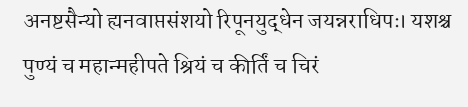अनष्टसैन्यो ह्यनवाप्तसंशयो रिपूनयुद्धेन जयन्नराधिपः। यशश्च पुण्यं च महान्महीपते श्रियं च कीर्तिं च चिरं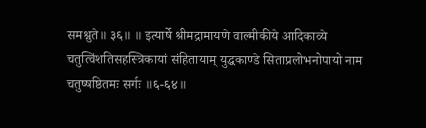समश्नुते॥ ३६॥ ॥ इत्यार्षे श्रीमद्रामायणे वाल्मीकीये आदिकाव्ये चतुत्विंशतिसहस्त्रिकायां संहितायाम् युद्धकाण्डे सिताप्रलोभनोपायो नाम चतुष्षष्ठितमः सर्गः ॥६-६४॥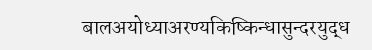बालअयोध्याअरण्यकिष्किन्धासुन्दरयुद्ध